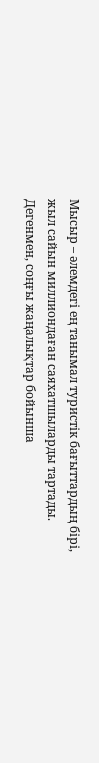Мысыр – әлемдегі ең танымал туристік бағыттардың бірі, жыл сайын миллиондаған саяхатшыларды тартады. Дегенмен, соңғы жаңалықтар бойынша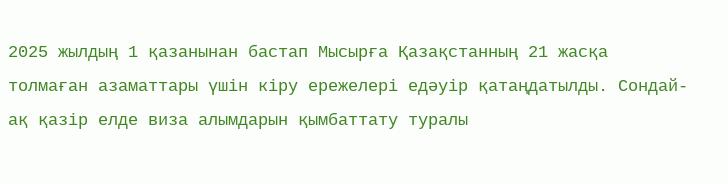2025 жылдың 1 қазанынан бастап Мысырға Қазақстанның 21 жасқа толмаған азаматтары үшін кіру ережелері едәуір қатаңдатылды. Сондай-ақ қазір елде виза алымдарын қымбаттату туралы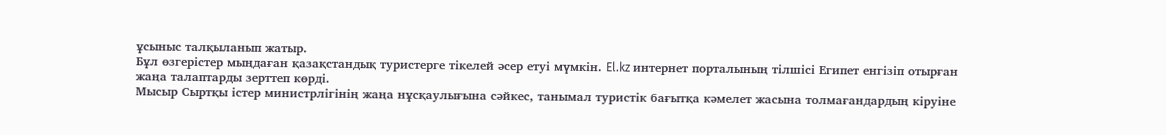ұсыныс талқыланып жатыр.
Бұл өзгерістер мыңдаған қазақстандық туристерге тікелей әсер етуі мүмкін. El.kz интернет порталының тілшісі Египет енгізіп отырған жаңа талаптарды зерттеп көрді.
Мысыр Сыртқы істер министрлігінің жаңа нұсқаулығына сәйкес, танымал туристік бағытқа кәмелет жасына толмағандардың кіруіне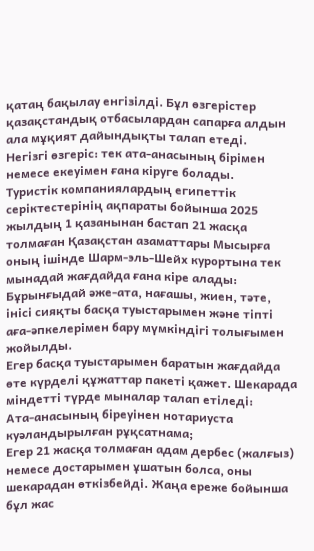қатаң бақылау енгізілді. Бұл өзгерістер қазақстандық отбасылардан сапарға алдын ала мұқият дайындықты талап етеді.
Негізгі өзгеріс: тек ата-анасының бірімен немесе екеуімен ғана кіруге болады.
Туристік компаниялардың египеттік серіктестерінің ақпараты бойынша 2025 жылдың 1 қазанынан бастап 21 жасқа толмаған Қазақстан азаматтары Мысырға оның ішінде Шарм-эль-Шейх курортына тек мынадай жағдайда ғана кіре алады:
Бұрынғыдай әже-ата, нағашы, жиен, тәте, інісі сияқты басқа туыстарымен және тіпті аға-әпкелерімен бару мүмкіндігі толығымен жойылды.
Егер басқа туыстарымен баратын жағдайда өте күрделі құжаттар пакеті қажет. Шекарада міндетті түрде мыналар талап етіледі:
Ата-анасының біреуінен нотариуста куәландырылған рұқсатнама;
Егер 21 жасқа толмаған адам дербес (жалғыз) немесе достарымен ұшатын болса, оны шекарадан өткізбейді. Жаңа ереже бойынша бұл жас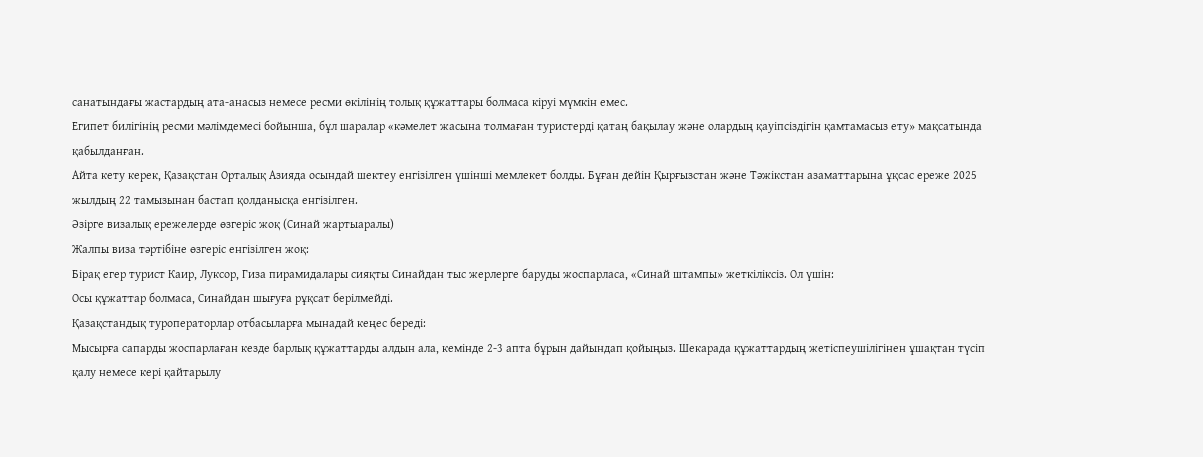санатындағы жастардың ата-анасыз немесе ресми өкілінің толық құжаттары болмаса кіруі мүмкін емес.
Египет билігінің ресми мәлімдемесі бойынша, бұл шаралар «кәмелет жасына толмаған туристерді қатаң бақылау және олардың қауіпсіздігін қамтамасыз ету» мақсатында қабылданған.
Айта кету керек, Қазақстан Орталық Азияда осындай шектеу енгізілген үшінші мемлекет болды. Бұған дейін Қырғызстан және Тәжікстан азаматтарына ұқсас ереже 2025 жылдың 22 тамызынан бастап қолданысқа енгізілген.
Әзірге визалық ережелерде өзгеріс жоқ (Синай жартыаралы)
Жалпы виза тәртібіне өзгеріс енгізілген жоқ:
Бірақ егер турист Каир, Луксор, Гиза пирамидалары сияқты Синайдан тыс жерлерге баруды жоспарласа, «Синай штампы» жеткіліксіз. Ол үшін:
Осы құжаттар болмаса, Синайдан шығуға рұқсат берілмейді.
Қазақстандық туроператорлар отбасыларға мынадай кеңес береді:
Мысырға сапарды жоспарлаған кезде барлық құжаттарды алдын ала, кемінде 2-3 апта бұрын дайындап қойыңыз. Шекарада құжаттардың жетіспеушілігінен ұшақтан түсіп қалу немесе кері қайтарылу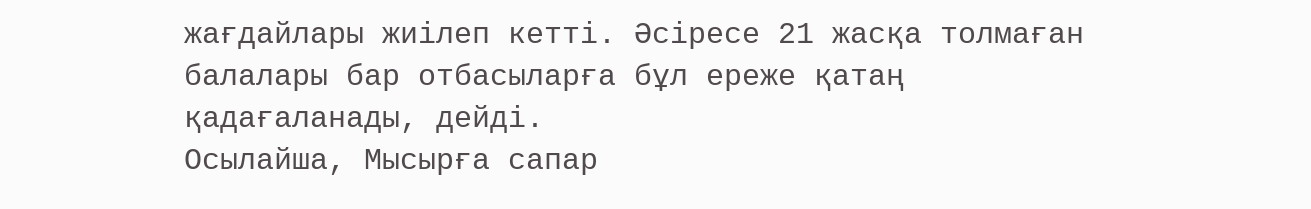жағдайлары жиілеп кетті. Әсіресе 21 жасқа толмаған балалары бар отбасыларға бұл ереже қатаң қадағаланады, дейді.
Осылайша, Мысырға сапар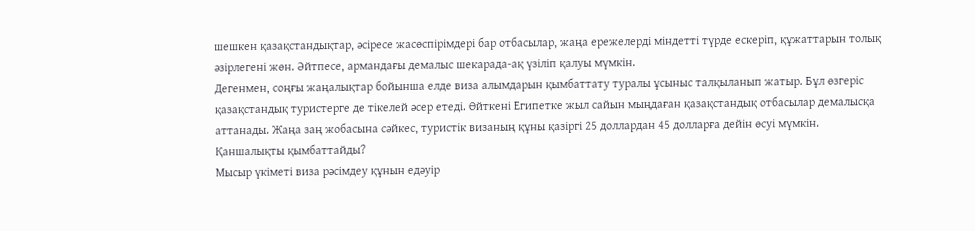шешкен қазақстандықтар, әсіресе жасөспірімдері бар отбасылар, жаңа ережелерді міндетті түрде ескеріп, құжаттарын толық әзірлегені жөн. Әйтпесе, армандағы демалыс шекарада-ақ үзіліп қалуы мүмкін.
Дегенмен, соңғы жаңалықтар бойынша елде виза алымдарын қымбаттату туралы ұсыныс талқыланып жатыр. Бұл өзгеріс қазақстандық туристерге де тікелей әсер етеді. Өйткені Египетке жыл сайын мыңдаған қазақстандық отбасылар демалысқа аттанады. Жаңа заң жобасына сәйкес, туристік визаның құны қазіргі 25 доллардан 45 долларға дейін өсуі мүмкін.
Қаншалықты қымбаттайды?
Мысыр үкіметі виза рәсімдеу құнын едәуір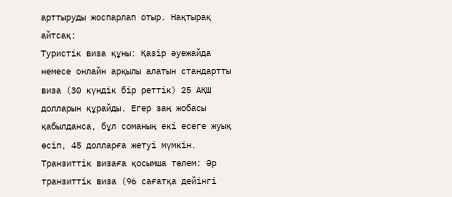арттыруды жоспарлап отыр. Нақтырақ айтсақ:
Туристік виза құны: Қазір әуежайда немесе онлайн арқылы алатын стандартты виза (30 күндік бір реттік) 25 АҚШ долларын құрайды. Егер заң жобасы қабылданса, бұл соманың екі есеге жуық өсіп, 45 долларға жетуі мүмкін.
Транзиттік визаға қосымша төлем: Әр транзиттік виза (96 сағатқа дейінгі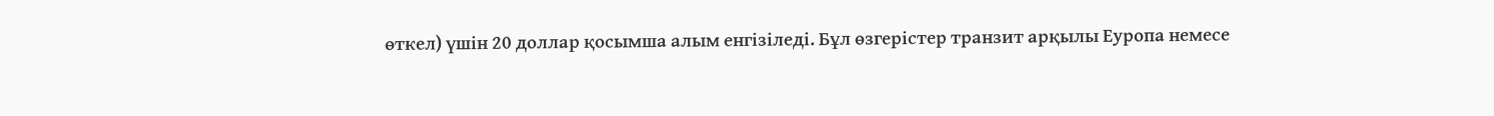өткел) үшін 20 доллар қосымша алым енгізіледі. Бұл өзгерістер транзит арқылы Еуропа немесе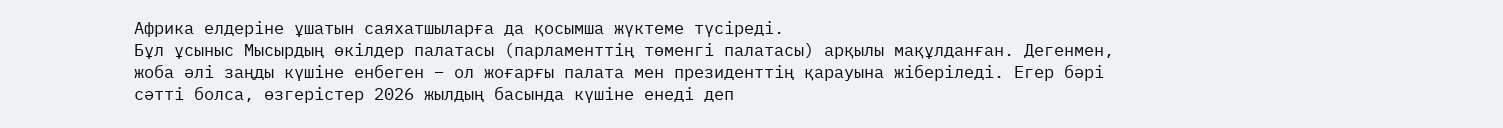Африка елдеріне ұшатын саяхатшыларға да қосымша жүктеме түсіреді.
Бұл ұсыныс Мысырдың өкілдер палатасы (парламенттің төменгі палатасы) арқылы мақұлданған. Дегенмен, жоба әлі заңды күшіне енбеген – ол жоғарғы палата мен президенттің қарауына жіберіледі. Егер бәрі сәтті болса, өзгерістер 2026 жылдың басында күшіне енеді деп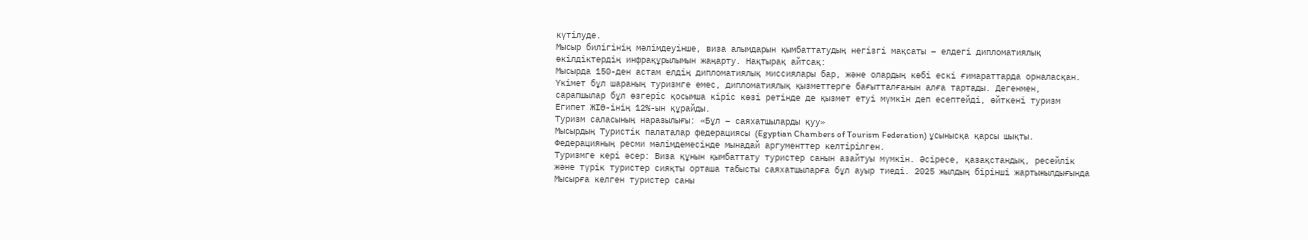күтілуде.
Мысыр билігінің мәлімдеуінше, виза алымдарын қымбаттатудың негізгі мақсаты – елдегі дипломатиялық өкілдіктердің инфрақұрылымын жаңарту. Нақтырақ айтсақ:
Мысырда 150-ден астам елдің дипломатиялық миссиялары бар, және олардың көбі ескі ғимараттарда орналасқан. Үкімет бұл шараның туризмге емес, дипломатиялық қызметтерге бағытталғанын алға тартады. Дегенмен, сарапшылар бұл өзгеріс қосымша кіріс көзі ретінде де қызмет етуі мүмкін деп есептейді, өйткені туризм Египет ЖІӨ-інің 12%-ын құрайды.
Туризм саласының наразылығы: «Бұл – саяхатшыларды қуу»
Мысырдың Туристік палаталар федерациясы (Egyptian Chambers of Tourism Federation) ұсынысқа қарсы шықты. Федерацияның ресми мәлімдемесінде мынадай аргументтер келтірілген.
Туризмге кері әсер: Виза құнын қымбаттату туристер санын азайтуы мүмкін. Әсіресе, қазақстандық, ресейлік және түрік туристер сияқты орташа табысты саяхатшыларға бұл ауыр тиеді. 2025 жылдың бірінші жартыжылдығында Мысырға келген туристер саны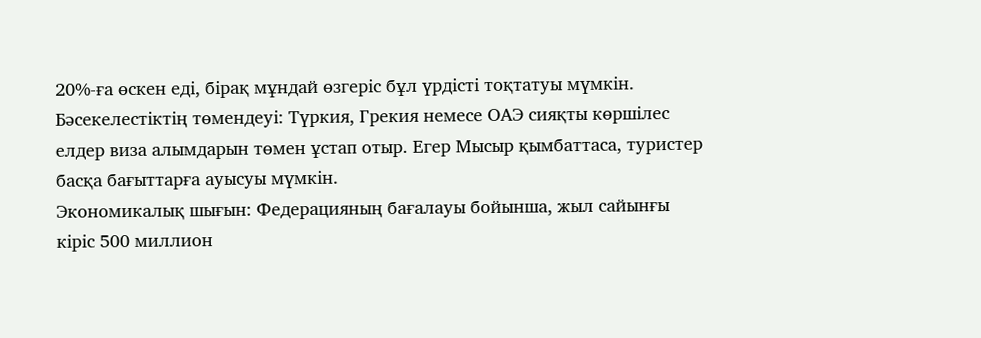20%-ға өскен еді, бірақ мұндай өзгеріс бұл үрдісті тоқтатуы мүмкін.
Бәсекелестіктің төмендеуі: Түркия, Грекия немесе ОАЭ сияқты көршілес елдер виза алымдарын төмен ұстап отыр. Егер Мысыр қымбаттаса, туристер басқа бағыттарға ауысуы мүмкін.
Экономикалық шығын: Федерацияның бағалауы бойынша, жыл сайынғы кіріс 500 миллион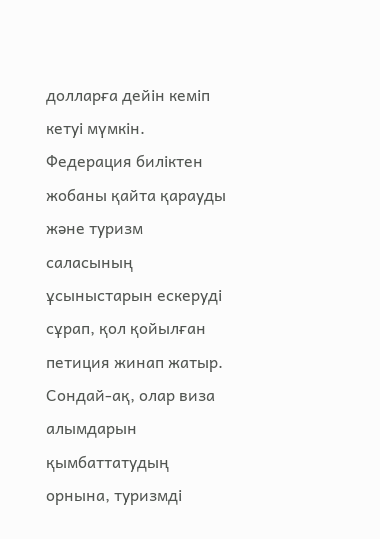долларға дейін кеміп кетуі мүмкін.
Федерация биліктен жобаны қайта қарауды және туризм саласының ұсыныстарын ескеруді сұрап, қол қойылған петиция жинап жатыр. Сондай-ақ, олар виза алымдарын қымбаттатудың орнына, туризмді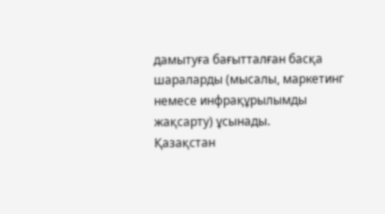дамытуға бағытталған басқа шараларды (мысалы, маркетинг немесе инфрақұрылымды жақсарту) ұсынады.
Қазақстан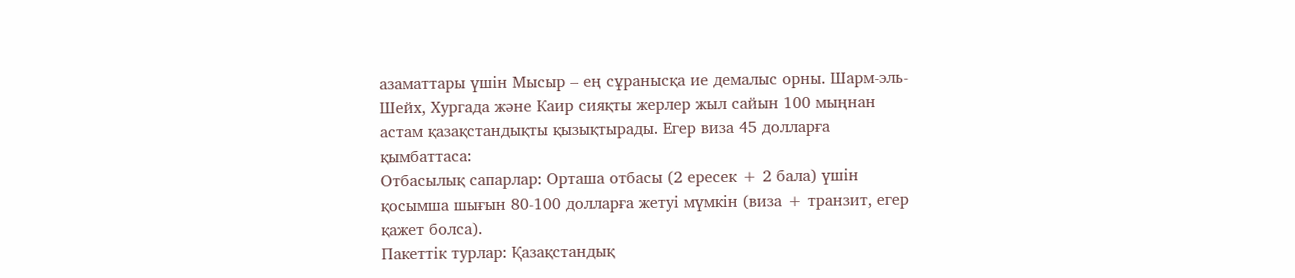азаматтары үшін Мысыр – ең сұранысқа ие демалыс орны. Шарм-эль-Шейх, Хургада және Каир сияқты жерлер жыл сайын 100 мыңнан астам қазақстандықты қызықтырады. Егер виза 45 долларға қымбаттаса:
Отбасылық сапарлар: Орташа отбасы (2 ересек + 2 бала) үшін қосымша шығын 80-100 долларға жетуі мүмкін (виза + транзит, егер қажет болса).
Пакеттік турлар: Қазақстандық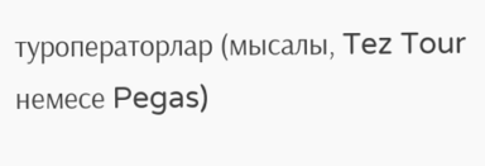туроператорлар (мысалы, Tez Tour немесе Pegas)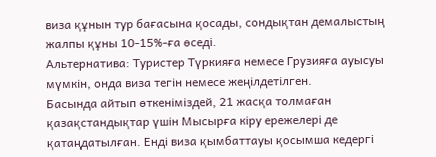виза құнын тур бағасына қосады, сондықтан демалыстың жалпы құны 10-15%-ға өседі.
Альтернатива: Туристер Түркияға немесе Грузияға ауысуы мүмкін, онда виза тегін немесе жеңілдетілген.
Басында айтып өткеніміздей, 21 жасқа толмаған қазақстандықтар үшін Мысырға кіру ережелері де қатаңдатылған. Енді виза қымбаттауы қосымша кедергі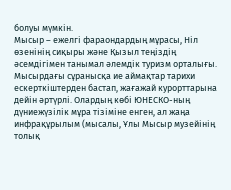болуы мүмкін.
Мысыр – ежелгі фараондардың мұрасы, Ніл өзенінің сиқыры және Қызыл теңіздің әсемдігімен танымал әлемдік туризм орталығы. Мысырдағы сұранысқа ие аймақтар тарихи ескерткіштерден бастап, жағажай курорттарына дейін әртүрлі. Олардың көбі ЮНЕСКО-ның дүниежүзілік мұра тізіміне енген, ал жаңа инфрақұрылым (мысалы, Ұлы Мысыр музейінің толық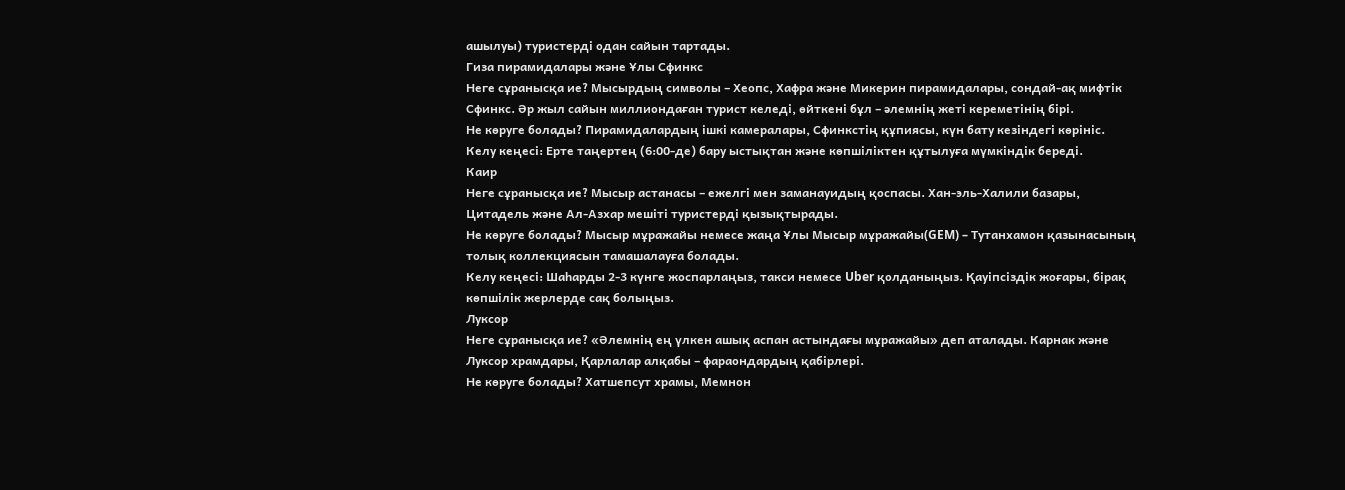ашылуы) туристерді одан сайын тартады.
Гиза пирамидалары және Ұлы Сфинкс
Неге сұранысқа ие? Мысырдың символы – Хеопс, Хафра және Микерин пирамидалары, сондай-ақ мифтік Сфинкс. Әр жыл сайын миллиондаған турист келеді, өйткені бұл – әлемнің жеті кереметінің бірі.
Не көруге болады? Пирамидалардың ішкі камералары, Сфинкстің құпиясы, күн бату кезіндегі көрініс.
Келу кеңесі: Ерте таңертең (6:00-де) бару ыстықтан және көпшіліктен құтылуға мүмкіндік береді.
Каир
Неге сұранысқа ие? Мысыр астанасы – ежелгі мен заманауидың қоспасы. Хан-эль-Халили базары, Цитадель және Ал-Азхар мешіті туристерді қызықтырады.
Не көруге болады? Мысыр мұражайы немесе жаңа Ұлы Мысыр мұражайы(GEM) – Тутанхамон қазынасының толық коллекциясын тамашалауға болады.
Келу кеңесі: Шаһарды 2-3 күнге жоспарлаңыз, такси немесе Uber қолданыңыз. Қауіпсіздік жоғары, бірақ көпшілік жерлерде сақ болыңыз.
Луксор
Неге сұранысқа ие? «Әлемнің ең үлкен ашық аспан астындағы мұражайы» деп аталады. Карнак және Луксор храмдары, Қарлалар алқабы – фараондардың қабірлері.
Не көруге болады? Хатшепсут храмы, Мемнон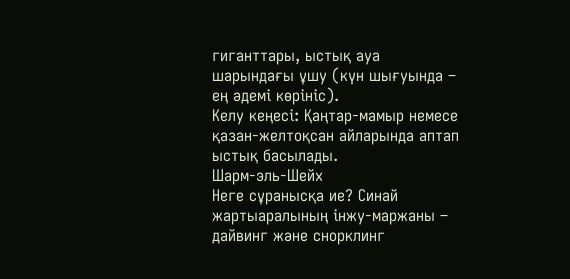гиганттары, ыстық ауа шарындағы ұшу (күн шығуында – ең әдемі көрініс).
Келу кеңесі: Қаңтар-мамыр немесе қазан-желтоқсан айларында аптап ыстық басылады.
Шарм-эль-Шейх
Неге сұранысқа ие? Синай жартыаралының інжу-маржаны – дайвинг және снорклинг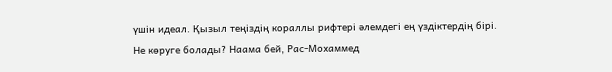үшін идеал. Қызыл теңіздің кораллы рифтері әлемдегі ең үздіктердің бірі.
Не көруге болады? Наама бей, Рас-Мохаммед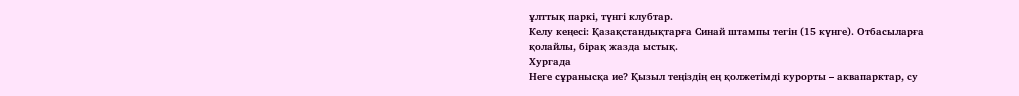ұлттық паркі, түнгі клубтар.
Келу кеңесі: Қазақстандықтарға Синай штампы тегін (15 күнге). Отбасыларға қолайлы, бірақ жазда ыстық.
Хургада
Неге сұранысқа ие? Қызыл теңіздің ең қолжетімді курорты – аквапарктар, су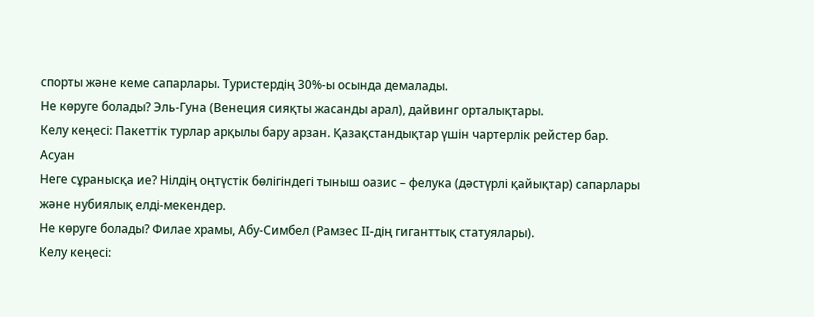спорты және кеме сапарлары. Туристердің 30%-ы осында демалады.
Не көруге болады? Эль-Гуна (Венеция сияқты жасанды арал), дайвинг орталықтары.
Келу кеңесі: Пакеттік турлар арқылы бару арзан. Қазақстандықтар үшін чартерлік рейстер бар.
Асуан
Неге сұранысқа ие? Нілдің оңтүстік бөлігіндегі тыныш оазис – фелука (дәстүрлі қайықтар) сапарлары және нубиялық елді-мекендер.
Не көруге болады? Филae храмы, Абу-Симбел (Рамзес II-дің гиганттық статуялары).
Келу кеңесі: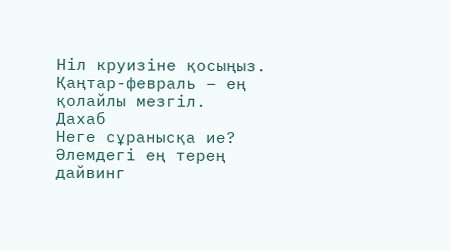Ніл круизіне қосыңыз. Қаңтар-февраль – ең қолайлы мезгіл.
Дахаб
Неге сұранысқа ие? Әлемдегі ең терең дайвинг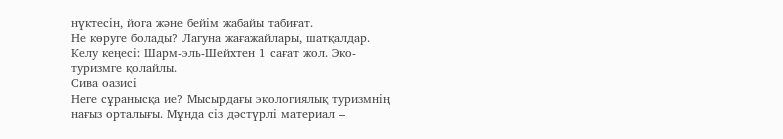нүктесін, йога және бейім жабайы табиғат.
Не көруге болады? Лагуна жағажайлары, шатқалдар.
Келу кеңесі: Шарм-эль-Шейхтен 1 сағат жол. Эко-туризмге қолайлы.
Сива оазисі
Неге сұранысқа ие? Мысырдағы экологиялық туризмнің нағыз орталығы. Мұнда сіз дәстүрлі материал –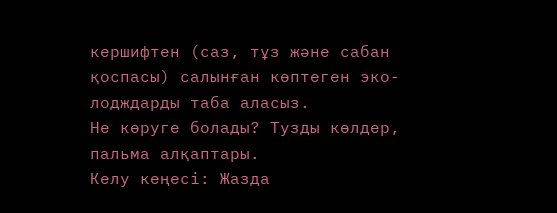кершифтен (саз, тұз және сабан қоспасы) салынған көптеген эко-лодждарды таба аласыз.
Не көруге болады? Тузды көлдер, пальма алқаптары.
Келу кеңесі: Жазда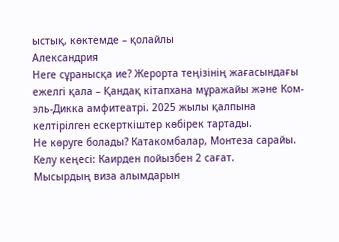ыстық, көктемде – қолайлы
Александрия
Неге сұранысқа ие? Жерорта теңізінің жағасындағы ежелгі қала – Қандақ кітапхана мұражайы және Ком-эль-Дикка амфитеатрі. 2025 жылы қалпына келтірілген ескерткіштер көбірек тартады.
Не көруге болады? Катакомбалар, Монтеза сарайы.
Келу кеңесі: Каирден пойызбен 2 сағат.
Мысырдың виза алымдарын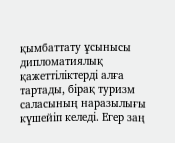қымбаттату ұсынысы дипломатиялық қажеттіліктерді алға тартады, бірақ туризм саласының наразылығы күшейіп келеді. Егер заң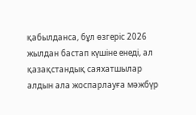қабылданса, бұл өзгеріс 2026 жылдан бастап күшіне енеді, ал қазақстандық саяхатшылар алдын ала жоспарлауға мәжбүр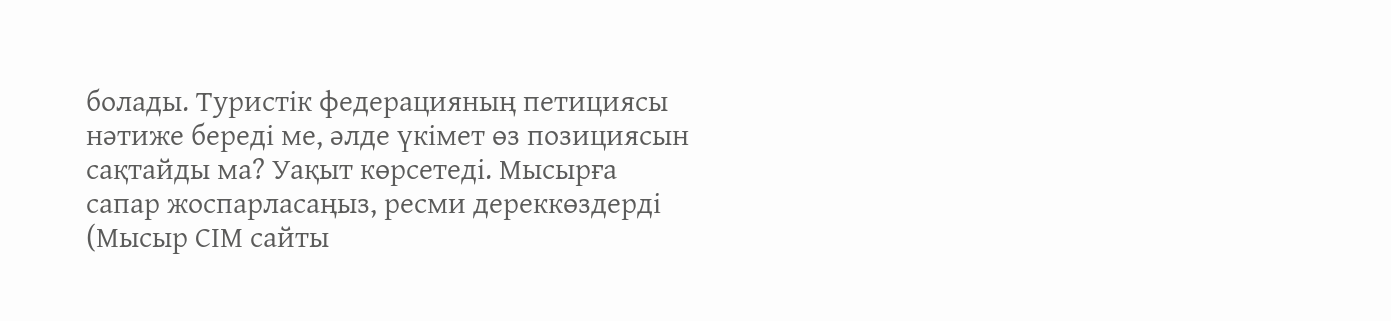болады. Туристік федерацияның петициясы нәтиже береді ме, әлде үкімет өз позициясын сақтайды ма? Уақыт көрсетеді. Мысырға сапар жоспарласаңыз, ресми дереккөздерді (Мысыр СІМ сайты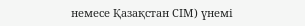немесе Қазақстан СІМ) үнемі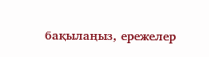бақылаңыз, ережелер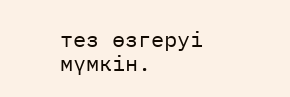тез өзгеруі мүмкін.